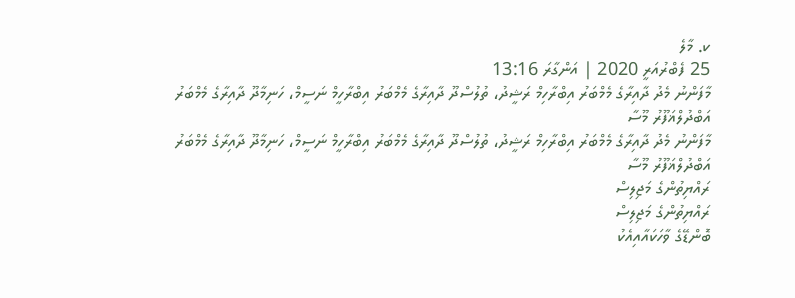ކ. މާލެ
25 ފެބްރުއަރީ 2020 | އަންގާރަ 13:16
މާފަންނު މެދު ދާއިރާގެ މެމްބަރު އިބްރާހިމް ރަޝީދު، ތުލުސްދޫ ދާއިރާގެ މެމްބަރު އިބްރާހީމް ނަސީމް، ހަނިމާދޫ ދާއިރާގެ މެމްބަރު އަބްދުލްޣަފޫރު މޫސާ
މާފަންނު މެދު ދާއިރާގެ މެމްބަރު އިބްރާހިމް ރަޝީދު، ތުލުސްދޫ ދާއިރާގެ މެމްބަރު އިބްރާހީމް ނަސީމް، ހަނިމާދޫ ދާއިރާގެ މެމްބަރު އަބްދުލްޣަފޫރު މޫސާ
ރައްޔިތުންގެ މަޖިލިސް
ރައްޔިތުންގެ މަޖިލިސް
ބޮންޑޭގެ ވާހަކައާއިއެކު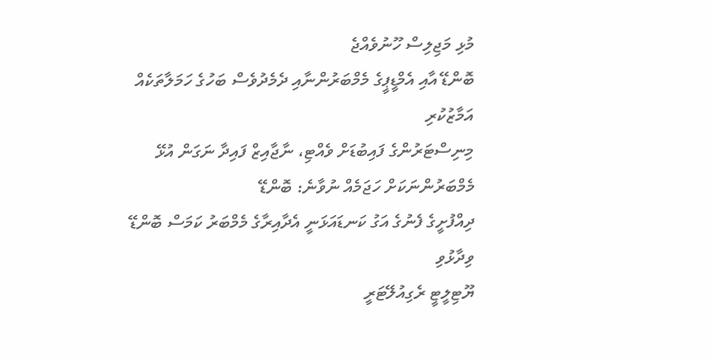މުޅި މަޖިލިސް ހޫނުވެއްޖެ
ބޮންޑޭ އާއި އެމްޑީޕީގެ މެމްބަރުންނާއި ދެމެދުވެސް ބަހުގެ ހަމަލާތަކެއް އަމާޒުކުރި
މިނިސްޓަރުންގެ ފައިބުޑަށް ވެއްޓި، ނާޖާއިޒް ފައިދާ ނަގަން އުޅޭ މެމްބަރުންނަކަށް ހަޖަމެއް ނުވާނެ: ބޮންޑޭ
ދިއްފުށީގެ ފެނުގެ އަގު ކަނޑައަޅަނީ އެދާއިރާގެ މެމްބަރު ކަމަސް ބޮންޑޭ ވިދާޅުވި
ޔޫޓިލީޓީ ރެގިއުލޭޓަރީ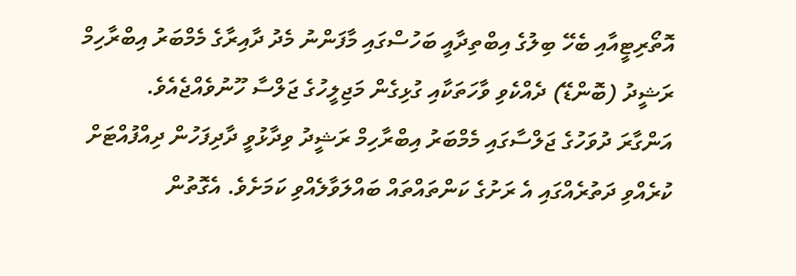އޮތޯރިޓީއާއި ބެހޭ ބިލުގެ އިބްތިދާއީ ބަހުސްގައި މާފަންނު މެދު ދާއިރާގެ މެމްބަރު އިބްރާހިމް ރަޝީދު (ބޮންޑޭ) ދެއްކެވި ވާހަތަކާއި ގުޅިގެން މަޖިލީހުގެ ޖަލްސާ ހޫނުވެއްޖެއެވެ.
އަންގާރަ ދުވަހުގެ ޖަލްސާގައި މެމްބަރު އިބްރާހިމް ރަޝީދު ވިދާޅުވީ ދާދިފަހުން ދިއްފުއްޓަށް ކުރެއްވި ދަތުރެއްގައި އެ ރަށުގެ ކަންތައްތައް ބައްލަވާލެއްވި ކަމަށެވެ. އެގޮތުން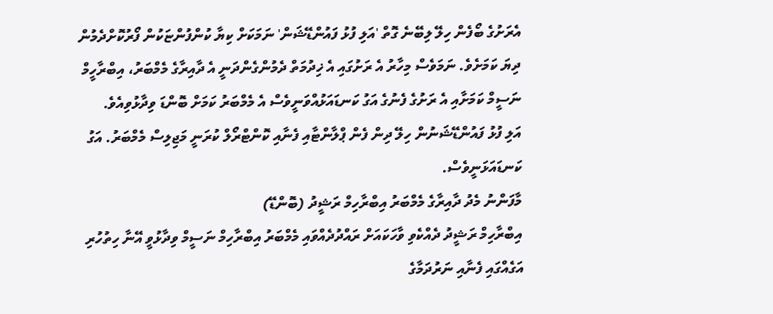އެރަށުގެ ބޯފެން ހިލޭ ލިބޭނެ ގޮތް 'އަލި ފުޅު ފައުންޑޭޝަން' ނަމަކަށް ކިޔާ ކުންފުންޏަކުން ފޯރުކޮށްދެމުން ދިޔަ ކަމަށެވެ. ނަމަވެސް މިހާރު އެ ރަށުގައި އެ ޚިދުމަތް ދެމުންގެންދަނީ އެ ދާއިރާގެ މެމްބަރު، އިބްރާހީމް ނަސީމް ކަމަށާއި އެ ރަށުގެ ފެނުގެ އަގު ކަނޑައަޅުއްވަނީވެސް އެ މެމްބަރު ކަމަށް ބޮންޑަ ވިދާޅުވިއެވެ.
އަލި ފުޅު ފައުންޑޭޝަނުން ހިލޭ ދިން ފެން ޕްލާންޓާއި ފެނާއި ކޮންޓްރޯލް ކުރަނީ މަޖިލިސް މެމްބަރު. އަގު ކަނޑައަޅަނީވެސް.
މާފަންނު މެދު ދާއިރާގެ މެމްބަރު އިބްރާހިމް ރަޝީދު (ބޮންޑޭ)
އިބްރާހިމް ރަޝީދު ދެއްކެވި ވާހަކައަށް ރައްދުދެއްވައި މެމްބަރު އިބްރާހިމް ނަސީމް ވިދާޅުވީ އޭނާ ހިތުހުރި އަގެއްގައި ފެނާއި ނަރުދަމާގެ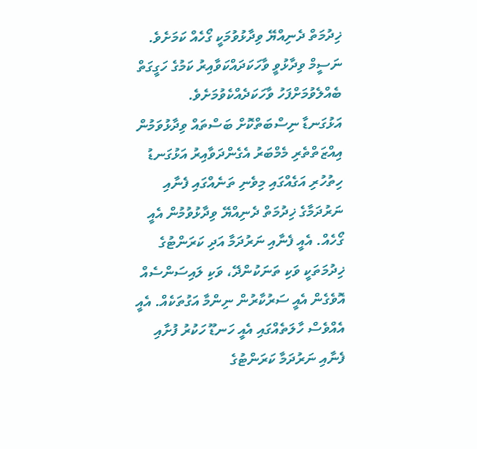ޚިދުމަތް ދެނިއްޔޭ ވިދާޅުވުމަކީ ގޯހެއް ކަމަށެވެ. ނަސީމް ވިދާޅުވީ ވާހަކަދައްކަވާއިރު ކަމުގެ ހަގީގަތް ބެއްލެވުމަށްފަހު ވާހަކަދެއްކެވުމަށެވެ.
އަޅުގަނޑާ ނިސްބަތްކޮށް ބަސްތައް ވިދާޅުވަމުން އިއްޒަތްތެރި މެމްބަރު އެގެންދަވާއިރު އަޅުގަނޑު ހިތުހުރި އަގެއްގައި މިވެނި ތަނެއްގައި ފެނާއި ނަރުދަމާގެ ޚިދުމަތް ދެނިއްޔޭ ވިދާޅުވުމުން އެއީ ގޯހެއް. އެއީ ފެނާއި ނަރުދަމާ އަދި ކަރަންޓުގެ ޚިދުމަތަކީ ވަކި ތަނަކުންދޭ، ވަކި ލައިސަންސެއް އޮވެގެން އެއީ ސަރުކާރުން ނިންމާ އަގުތަކެއް. އެއީ އެއްވެސް ހާލަތެއްގައި އެއީ ހަނޑޫ ހަކުރު ފުށާއި ފެނާއި ނަރުދަމާ ކަރަންޓުގެ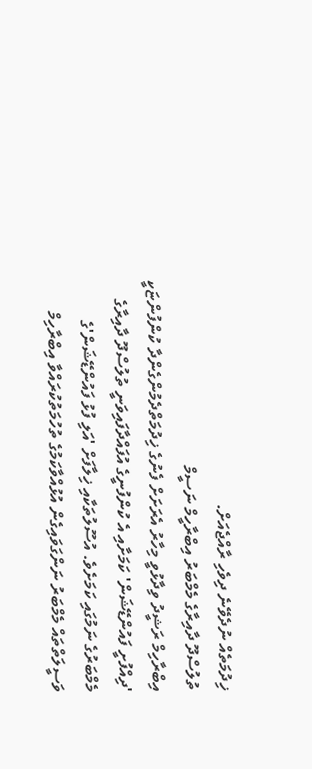ޚިދުމަތެއް ނުދެވޭނެ ދިވެހި ރާއްޖެއަށް.
ތުލުސްދޫ ދާއިރާގެ މެމްބަރު އިބްރާހީމް ނަސީމް
އިބްރާހިމް ރަޝީދު ވިދާޅުވީ މިހާރު އެރަށަށް ފެނުގެ ޚިދުމަތްދެމުންގެންދާ ކުންފުންޏަކީ 'ދިއްފުށީ ފައުންޑޭޝަން' ކަމަށާއި އެ ކުންފުނީގެ އުފައްދާފައިވަނީ ތުލުސްދޫ ދާއިރާގެ މެމްބަރުގެ ނަމުގައި ކަމަށެވެ. އުސޫލުތަކާއި ޚިލާފަށް 'އަލި ފުޅު ފައުންޑޭޝަން'ގެ ވަސީލަތްތައް މެމްބަރު ނަންގަވައިގެން އުޅުއްވާކަމުގެ ތުހުމަތުކުރައްވާ އިބްރާހިމް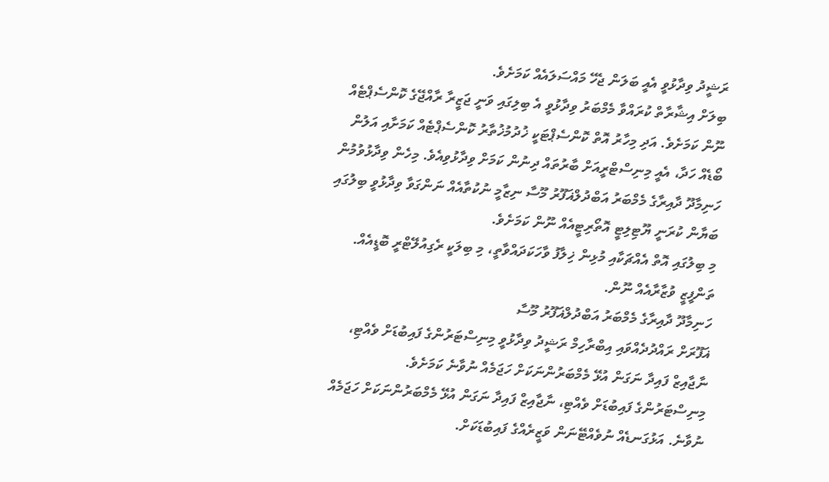ރަޝީދު ވިދާޅުވީ އެއީ ބަލަން ޖެހޭ މައްސަލައެއް ކަމަށެވެ.
ބިލަށް އިޝާރާތް ކުރައްވާ މެމްބަރު ވިދާޅުވީ އެ ބިލިގައި ވަނީ ޖަޒީރާ ރާއްޖޭގެ ކޮންސެޕްޓެއް ނޫން ކަމަށެވެ. އަދި މިހާރު އޮތް ކޮންސެޕްޓަކީ ޚުދުމުޚުތާރު ކޮންސެޕްޓެއް ކަމަށާއި އަލުން ބޯޑެއް ހަދާ، އެއީ މިނިސްޓްރީއަށް ބާރުތައް ދިނުން ކަމަށް ވިދާޅުވިއެވެ. މިހެން ވިދާޅުވުމުން ހަނިމާދޫ ދާއިރާގެ މެމްބަރު އަބްދުލްޣަފޫރު މޫސާ ނިޒާމީ ނުކުތާއެއް ނަންގަވާ ވިދާޅުވީ ބިލުގައި ބަޔާން ކުރަނީ ޔޫޓިލިޓީ އޮތޯރިޓީއެއް ނޫން ކަމަށެވެ.
މި ބިލުގައި އޮތް އެއްޗަކާއި މުޅިން ޚިލާފު ވާހަކަދައްވާތީ، މި ބިލަކީ ރެގިއުލޭޓްރީ ބޮޑީއެއް. ތަންފީޒީ ވުޒާރާއެއް ނޫން.
ހަނިމާދޫ ދާއިރާގެ މެމްބަރު އަބްދުލްޣަފޫރު މޫސާ
ޣަފޫރަށް ރައްދުދެއްވައި އިބްރާހިމް ރަޝީދު ވިދާޅުވީ މިނިސްޓަރުންގެ ފައިބުޑަށް ވެއްޓި، ނާޖާއިޒް ފައިދާ ނަގަން އުޅޭ މެމްބަރުންނަކަށް ހަޖަމެއް ނުވާނެ ކަމަށެވެ.
މިނިސްޓަރުންގެ ފައިބުޑަށް ވެއްޓި، ނާޖާއިޒް ފައިދާ ނަގަން އުޅޭ މެމްބަރުންނަކަށް ހަޖަމެއް ނުވާނެ. އަޅުގަނޑެއް ނުވެއްޓޭނަން ވަޒީރެއްގެ ފައިބުޑަކަށް.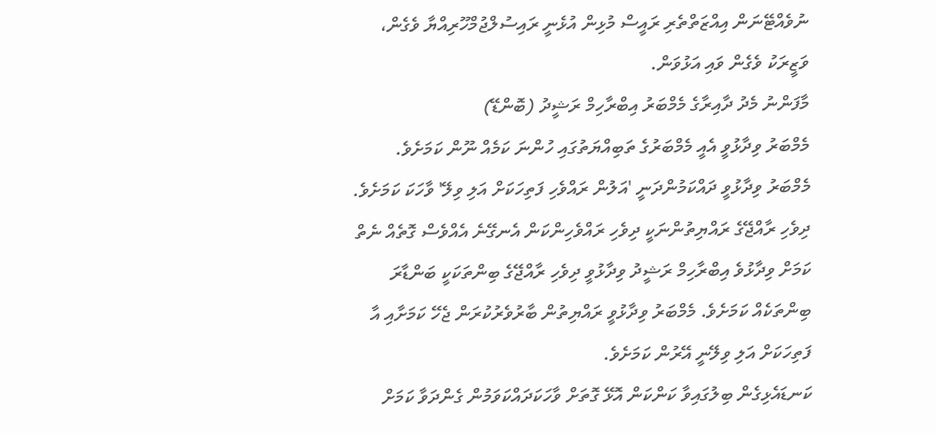ނުވެއްޓޭނަން އިއްޒަތްތެރި ރައީސް މުޅިން އުޅެނީ ރައިސުލްޖުމްހޫރިއްޔާ ވެގެން، ވަޒީރަކު ވެގެން ވައި އަޅުވަން.
މާފަންނު މެދު ދާއިރާގެ މެމްބަރު އިބްރާހިމް ރަޝީދު (ބޮންޑޭ)
މެމްބަރު ވިދާޅުވީ އެއީ މެމްބަރުގެ ތަބިއްޔަތުގައި ހުންނަ ކަމެއް ނޫން ކަމަށެވެ.
މެމްބަރު ވިދާޅުވީ ދައްކަމުންދަނީ 'އަލުން ރައްވެހި ފަތިހަކަށް އަލި ވިލޭ' ވާހަކަ ކަމަށެވެ. ދިވެހި ރާއްޖޭގެ ރައްޔިތުންނަކީ ދިވެހި ރައްވެހިންކަން އެނގޭނެ އެއްވެސް ގޮތެއް ނެތް ކަމަށް ވިދާޅުވެ އިބްރާހިމް ރަޝީދު ވިދާޅުވީ ދިވެހި ރާއްޖޭގެ ބިންތަކަކީ ބަންޑާރަ ބިންތަކެއް ކަމަށެވެ. މެމްބަރު ވިދާޅުވީ ރައްޔިތުން ބާރުވެރުކުރަން ޖެހޭ ކަމަށާއި އާ ފަތިހަކަށް އަލި ވިލޭނީ އޭރުން ކަމަށެވެ.
ކަނޑައެޅިގެން ބިލުގައިވާ ކަންކަން އޮޅޭ ގޮތަށް ވާހަކަދައްކަވަމުން ގެންދަވާ ކަމަށް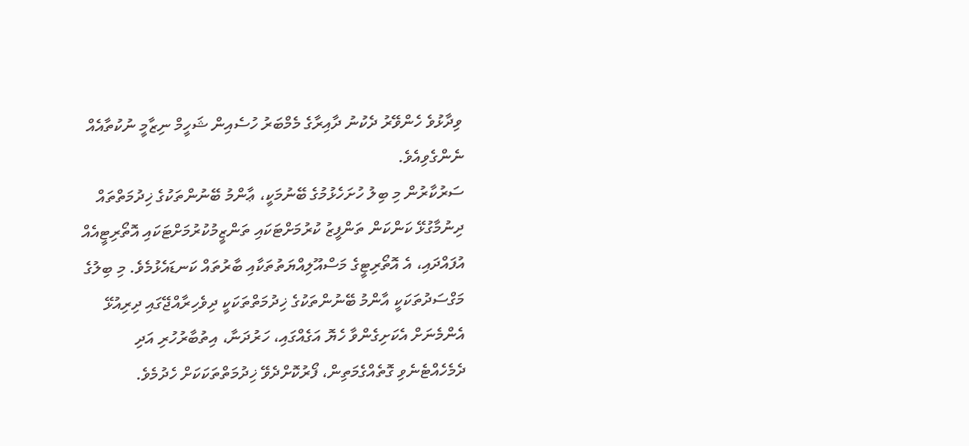ވިދާޅުވެ ހެންވޭރު ދެކުނު ދާއިރާގެ މެމްބަރު ހުސެއިން ޝަހީމް ނިޒާމީ ނުކުތާއެއް ނެންގެވިއެވެ.
ސަރުކާރުން މި ބިލު ހުށަހެޅުމުގެ ބޭނުމަކީ، ޢާންމު ބޭނުންތަކުގެ ޚިދުމަތްތައް ދިނުމާގުޅޭ ކަންކަން ތަންފީޒު ކުރުމަށްޓަކައި ތަންޒީމުކުރުމަށްޓަކައި އޮތޯރިޓީއެއް އުފައްދައި، އެ އޮތޯރިޓީގެ މަސްއޫލިއްޔަތުތަކާއި ބާރުތައް ކަނޑައެޅުމެވެ. މި ބިލުގެ މަގްސަދުތަކަކީ އާންމު ބޭނުންތަކުގެ ޚިދުމަތްތަކަކީ ދިވެހިރާއްޖޭގައި ދިރިއުޅޭ އެންމެނަށް އެކަށިގެންވާ ހެޔޮ އަގެއްގައި، ހަރުދަނާ، އިތުބާރުހުރި އަދި ދެމެހެއްޓެނެވި ގޮތެއްގެމަތިން، ފޯރުކޮށްދެވޭ ޚިދުމަތްތަކަކަށް ހެދުމެވެ.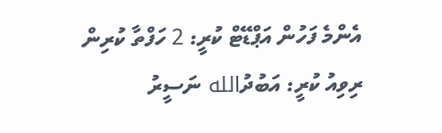އެންމެ ފަހުން އަޕްޑޭޓް ކުރީ: 2 ހަފްތާ ކުރިން
ރިވިއު ކުރީ: އަބުދުالله ނަސީރު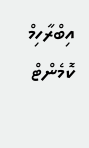އިބްރާހިމް
ކޮމެންޓް